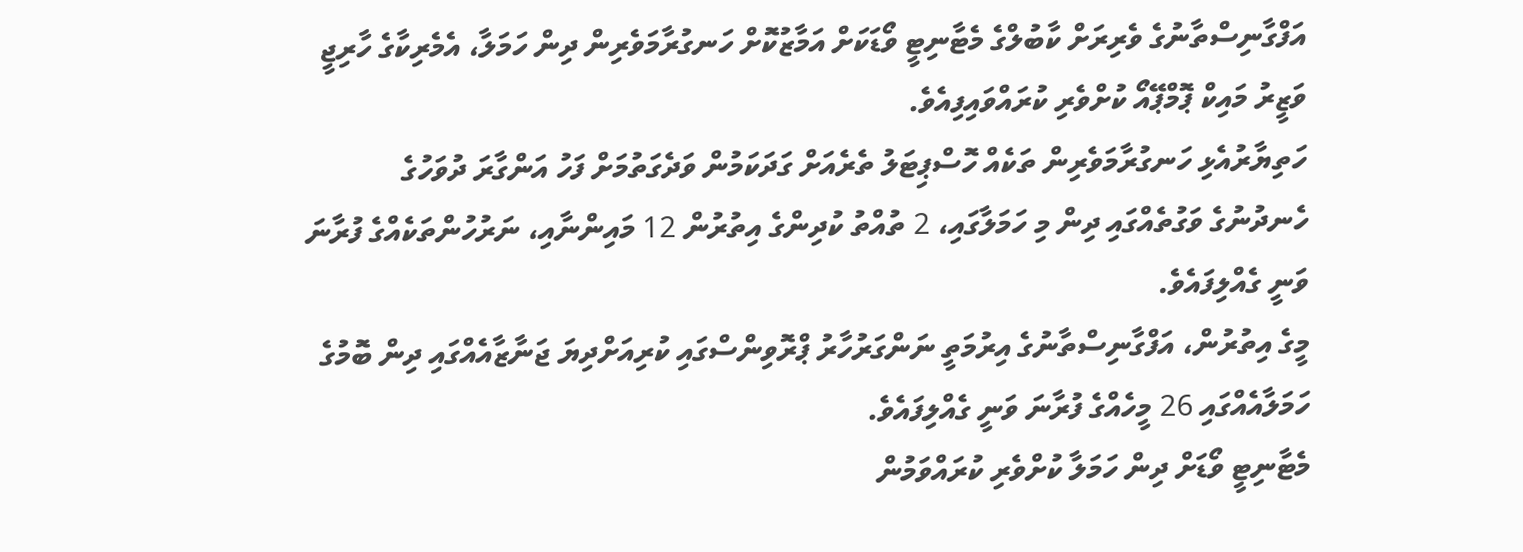އަފްގާނިސްތާނުގެ ވެރިރަށް ކާބުލްގެ މެޓާނިޓީ ވޯޑަކަށް އަމާޒުކޮށް ހަނގުރާމަވެރިން ދިން ހަމަލާ، އެމެރިކާގެ ހާރިޖީ ވަޒީރު މައިކް ޕޮމްޕޭއޯ ކުށްވެރި ކުރައްވައިފިއެވެ.
ހަތިޔާރުއެޅި ހަނގުރާމަވެރިން ތަކެއް ހޮސްޕިޓަލު ތެރެއަށް ގަދަކަމުން ވަދެގަތުމަށް ފަހު އަންގާރަ ދުވަހުގެ ހެނދުނުގެ ވަގުތެއްގައި ދިން މި ހަމަލާގައި، 2 ތުއްތު ކުދިންގެ އިތުރުން 12 މައިންނާއި، ނަރުހުންތަކެއްގެ ފުރާނަ ވަނީ ގެއްލިފައެވެ.
މީގެ އިތުރުން، އަފްގާނިސްތާނުގެ އިރުމަތީ ނަންގަރުހާރު ޕްރޮވިންސްގައި ކުރިއަށްދިޔަ ޖަނާޒާއެއްގައި ދިން ބޮމުގެ ހަމަލާއެއްގައި 26 މީހެއްގެ ފުރާނަ ވަނީ ގެއްލިފައެވެ.
މެޓާނިޓީ ވޯޑަށް ދިން ހަމަލާ ކުށްވެރި ކުރައްވަމުން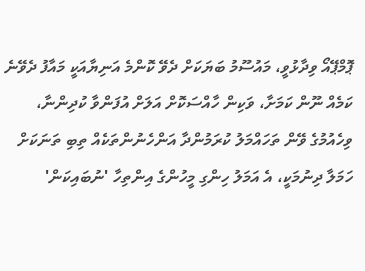ޕޮމްޕޭއޯ ވިދާޅުވީ، މައުސޫމު ބަޔަކަށް ދެވޭ ކޮންމެ އަނިޔާއަކީ މައާފު ދެވޭނެ ކަމެއް ނޫން ކަމަށާ، ވަކިން ހާއްސަކޮށް އަލަށް އުފަންވާ ކުދިންނާ، ވިހެއުމުގެ ވޭން ތަހައްމަލު ކުރަމުންދާ އަންހެނުންތަކެއް ތިބި ތަނަކަށް ހަމަލާ ދިނުމަކީ، އެ އަމަލު ހިންގި މީހުންގެ އިންތިހާ 'ނުބައިކަން'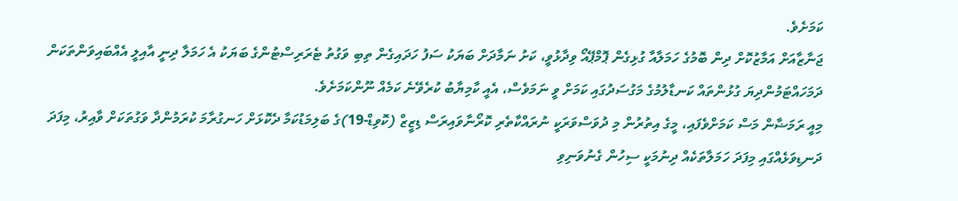ކަމަށެވެ.
ޖަނާޒާއަށް އަމާޒުކޮށް ދިން ބޮމުގެ ހަމަލާއާ ގުޅިގެން ޕޮމްޕޭއޯ ވިދާޅުވީ، ކަށު ނަމާދަށް ބަޔަކު ސަފު ހަދައިގެން ތިބި ވަގުތު ޓެރަރިސްޓުންގެ ބަޔަކު އެ ހަމަލާ ދިނީ އާއިލީ އެއްބައިވަންތަކަން ދަމަހައްޓަމުންދިޔަ ގުޅުންތައް ކަނޑާލުމުގެ މަގުސަދުގައި ކަމަށް ވީ ނަމަވެސް، އެއީ ކާމިޔާބު ކުރެވޭނެ ކަމެއް ނޫންކަމަށެވެ.
މިއީ ރަމަޟާން މަސް ކަމަށްވެފައި، މީގެ އިތުރުން މި ދުވަސްވަރަކީ ނުރައްކާތެރި ކޮރޯނާވައިރަސް ޑިޒީޒް (ކޮވިޑް-19)ގެ ބަލިމަޑުކަމާ ދެކޮޅަށް ހަނގުރާމަ ކުރަމުންދާ ވަގުތަކަށް ވާއިރު، މިފަދަ ދަނޑިވަޅެއްގައި މިފަދަ ހަމަލާތަކެއް ދިނުމަކީ ސިހުން ގެނުވަނިވި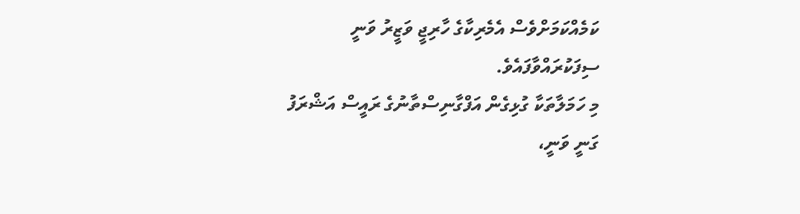ކަމެއްކަމަށްވެސް އެމެރިކާގެ ހާރިޖީ ވަޒީރު ވަނީ ސިފަކުރައްވާފައެވެ.
މި ހަމަލާތަކާ ގުޅިގެން އަފްގާނިސްތާނުގެ ރައީސް އަޝްރަފު ގަނީ ވަނީ،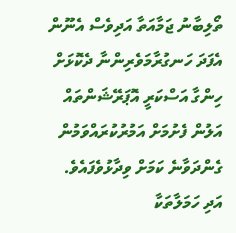ތޯލިބާނު ޖަމާއަތާ އަދިވެސް އެނޫން އެފަދަ ހަނގުރާމަވެރިންނާ ދެކޮޅަށް ހިންގާ އަސްކަރީ އޮޕަރޭޝަންތައް އަލުން ފެށުމަށް އަމުރުކުރައްވަމުން ގެންދަވާނެ ކަމަށް ވިދާޅުވެފައެވެ.
އަދި ހަމަލާތަކާ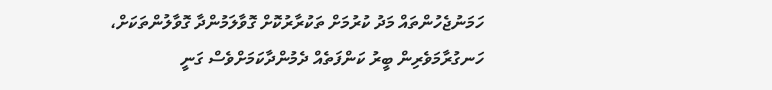ހަމަނުޖެހުންތައް މަދު ކުރުމަށް ތަކުރާރުކޮށް ގޮވާލަމުންދާ ގޮވާލުންތަކަށް، ހަނގުރާމަވެރިން ބީރު ކަންފަތެއް ދެމުންދާކަމަށްވެސް ގަނީ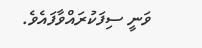ވަނީ ސިފަކުރައްވާފައެވެ.